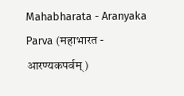Mahabharata - Aranyaka Parva (महाभारत - आरण्यकपर्वम्)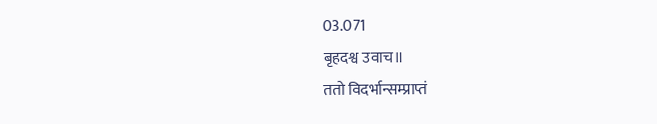03.071
बृहदश्व उवाच॥
ततो विदर्भान्सम्प्राप्तं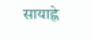सायाह्ने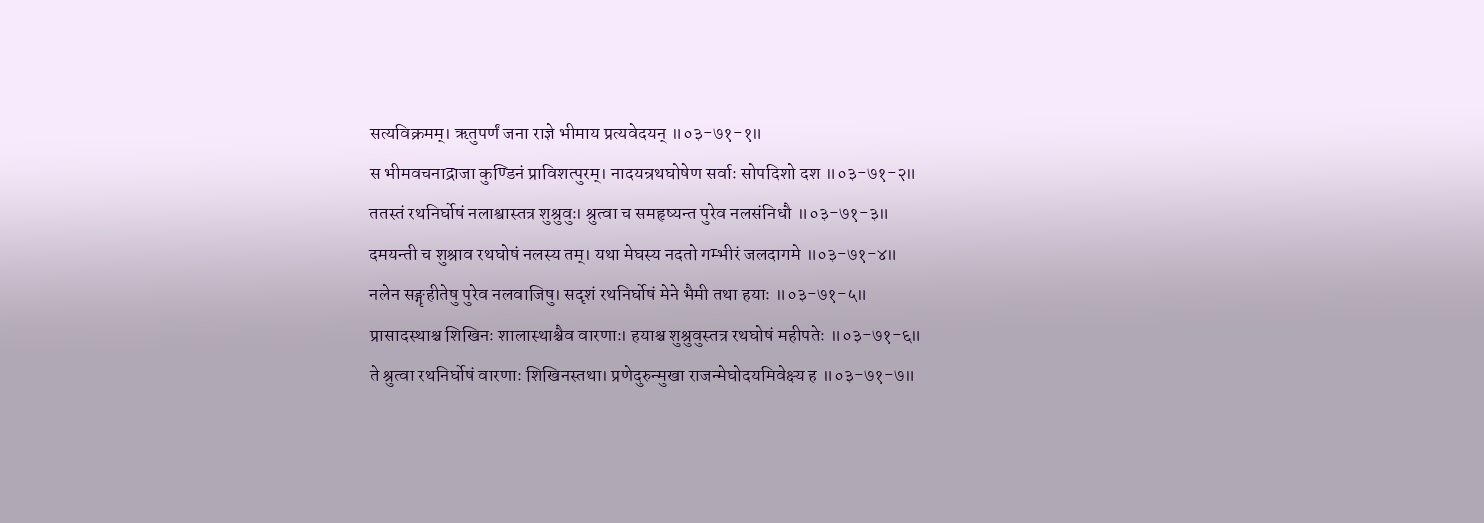सत्यविक्रमम्। ऋतुपर्णं जना राज्ञे भीमाय प्रत्यवेदयन् ॥०३-७१-१॥
स भीमवचनाद्राजा कुण्डिनं प्राविशत्पुरम्। नादयन्रथघोषेण सर्वाः सोपदिशो दश ॥०३-७१-२॥
ततस्तं रथनिर्घोषं नलाश्वास्तत्र शुश्रुवुः। श्रुत्वा च समहृष्यन्त पुरेव नलसंनिधौ ॥०३-७१-३॥
दमयन्ती च शुश्राव रथघोषं नलस्य तम्। यथा मेघस्य नदतो गम्भीरं जलदागमे ॥०३-७१-४॥
नलेन सङ्गृहीतेषु पुरेव नलवाजिषु। सदृशं रथनिर्घोषं मेने भैमी तथा हयाः ॥०३-७१-५॥
प्रासादस्थाश्च शिखिनः शालास्थाश्चैव वारणाः। हयाश्च शुश्रुवुस्तत्र रथघोषं महीपतेः ॥०३-७१-६॥
ते श्रुत्वा रथनिर्घोषं वारणाः शिखिनस्तथा। प्रणेदुरुन्मुखा राजन्मेघोदयमिवेक्ष्य ह ॥०३-७१-७॥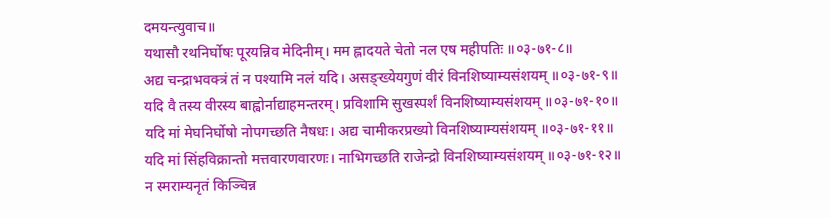दमयन्त्युवाच॥
यथासौ रथनिर्घोषः पूरयन्निव मेदिनीम्। मम ह्लादयते चेतो नल एष महीपतिः ॥०३-७१-८॥
अद्य चन्द्राभवक्त्रं तं न पश्यामि नलं यदि। असङ्ख्येयगुणं वीरं विनशिष्याम्यसंशयम् ॥०३-७१-९॥
यदि वै तस्य वीरस्य बाह्वोर्नाद्याहमन्तरम्। प्रविशामि सुखस्पर्शं विनशिष्याम्यसंशयम् ॥०३-७१-१०॥
यदि मां मेघनिर्घोषो नोपगच्छति नैषधः। अद्य चामीकरप्रख्यो विनशिष्याम्यसंशयम् ॥०३-७१-११॥
यदि मां सिंहविक्रान्तो मत्तवारणवारणः। नाभिगच्छति राजेन्द्रो विनशिष्याम्यसंशयम् ॥०३-७१-१२॥
न स्मराम्यनृतं किञ्चिन्न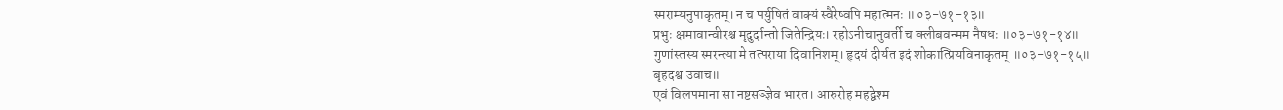स्मराम्यनुपाकृतम्। न च पर्युषितं वाक्यं स्वैरेष्वपि महात्मनः ॥०३-७१-१३॥
प्रभुः क्षमावान्वीरश्च मृदुर्दान्तो जितेन्द्रियः। रहोऽनीचानुवर्ती च क्लीबवन्मम नैषधः ॥०३-७१-१४॥
गुणांस्तस्य स्मरन्त्या मे तत्पराया दिवानिशम्। हृदयं दीर्यत इदं शोकात्प्रियविनाकृतम् ॥०३-७१-१५॥
बृहदश्व उवाच॥
एवं विलपमाना सा नष्टसञ्ज्ञेव भारत। आरुरोह महद्वेश्म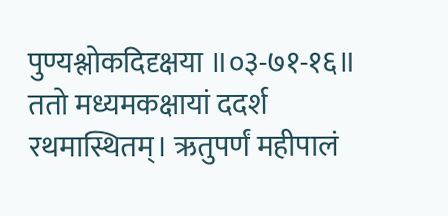पुण्यश्लोकदिदृक्षया ॥०३-७१-१६॥
ततो मध्यमकक्षायां ददर्श रथमास्थितम्। ऋतुपर्णं महीपालं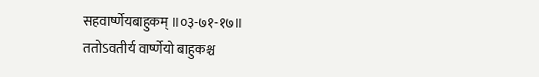सहवार्ष्णेयबाहुकम् ॥०३-७१-१७॥
ततोऽवतीर्य वार्ष्णेयो बाहुकश्च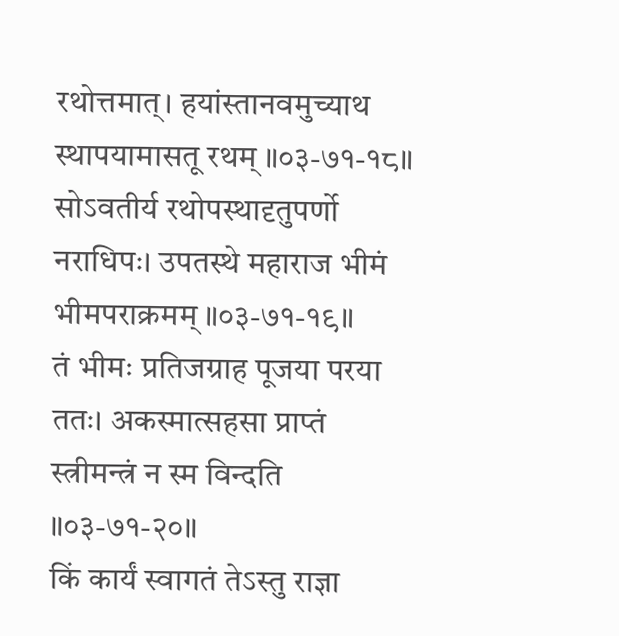रथोत्तमात्। हयांस्तानवमुच्याथ स्थापयामासतू रथम् ॥०३-७१-१८॥
सोऽवतीर्य रथोपस्थादृतुपर्णो नराधिपः। उपतस्थे महाराज भीमं भीमपराक्रमम् ॥०३-७१-१९॥
तं भीमः प्रतिजग्राह पूजया परया ततः। अकस्मात्सहसा प्राप्तं स्त्रीमन्त्रं न स्म विन्दति ॥०३-७१-२०॥
किं कार्यं स्वागतं तेऽस्तु राज्ञा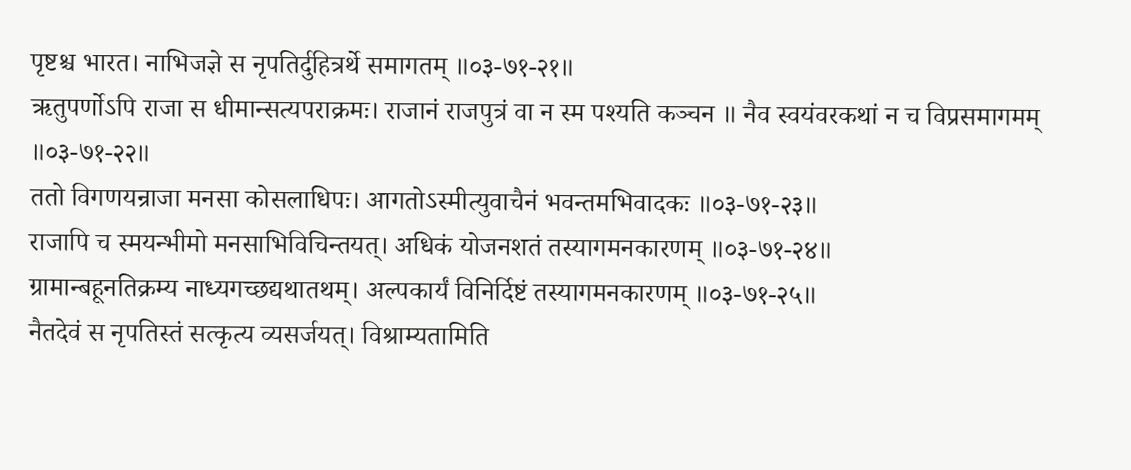पृष्टश्च भारत। नाभिजज्ञे स नृपतिर्दुहित्रर्थे समागतम् ॥०३-७१-२१॥
ऋतुपर्णोऽपि राजा स धीमान्सत्यपराक्रमः। राजानं राजपुत्रं वा न स्म पश्यति कञ्चन ॥ नैव स्वयंवरकथां न च विप्रसमागमम् ॥०३-७१-२२॥
ततो विगणयन्राजा मनसा कोसलाधिपः। आगतोऽस्मीत्युवाचैनं भवन्तमभिवादकः ॥०३-७१-२३॥
राजापि च स्मयन्भीमो मनसाभिविचिन्तयत्। अधिकं योजनशतं तस्यागमनकारणम् ॥०३-७१-२४॥
ग्रामान्बहूनतिक्रम्य नाध्यगच्छद्यथातथम्। अल्पकार्यं विनिर्दिष्टं तस्यागमनकारणम् ॥०३-७१-२५॥
नैतदेवं स नृपतिस्तं सत्कृत्य व्यसर्जयत्। विश्राम्यतामिति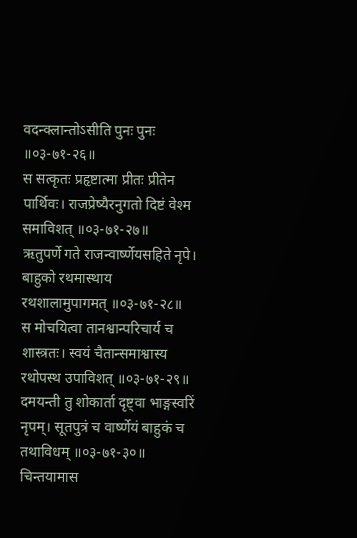वदन्क्लान्तोऽसीति पुनः पुनः ॥०३-७१-२६॥
स सत्कृतः प्रहृष्टात्मा प्रीतः प्रीतेन पार्थिवः। राजप्रेष्यैरनुगतो दिष्टं वेश्म समाविशत् ॥०३-७१-२७॥
ऋतुपर्णे गते राजन्वार्ष्णेयसहिते नृपे। बाहुको रथमास्थाय रथशालामुपागमत् ॥०३-७१-२८॥
स मोचयित्वा तानश्वान्परिचार्य च शास्त्रतः। स्वयं चैतान्समाश्वास्य रथोपस्थ उपाविशत् ॥०३-७१-२९॥
दमयन्ती तु शोकार्ता दृष्ट्वा भाङ्गस्वरिं नृपम्। सूतपुत्रं च वार्ष्णेयं बाहुकं च तथाविधम् ॥०३-७१-३०॥
चिन्तयामास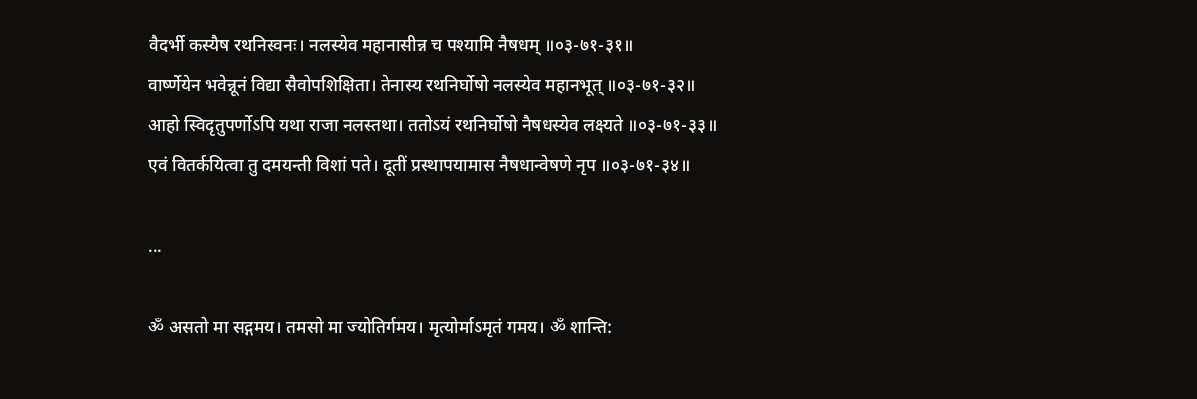वैदर्भी कस्यैष रथनिस्वनः। नलस्येव महानासीन्न च पश्यामि नैषधम् ॥०३-७१-३१॥
वार्ष्णेयेन भवेन्नूनं विद्या सैवोपशिक्षिता। तेनास्य रथनिर्घोषो नलस्येव महानभूत् ॥०३-७१-३२॥
आहो स्विदृतुपर्णोऽपि यथा राजा नलस्तथा। ततोऽयं रथनिर्घोषो नैषधस्येव लक्ष्यते ॥०३-७१-३३॥
एवं वितर्कयित्वा तु दमयन्ती विशां पते। दूतीं प्रस्थापयामास नैषधान्वेषणे नृप ॥०३-७१-३४॥

...

ॐ असतो मा सद्गमय। तमसो मा ज्योतिर्गमय। मृत्योर्माऽमृतं गमय। ॐ शान्ति: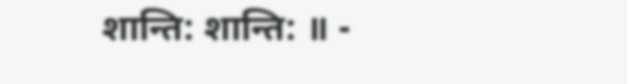शान्ति: शान्ति: ॥ -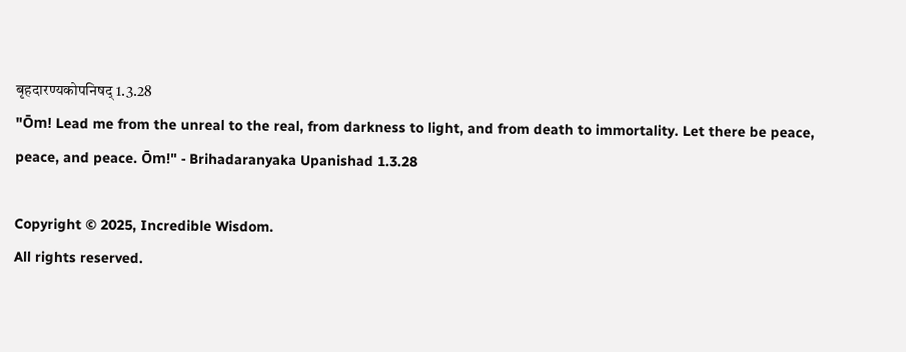बृहदारण्यकोपनिषद् 1.3.28
"Ōm! Lead me from the unreal to the real, from darkness to light, and from death to immortality. Let there be peace, peace, and peace. Ōm!" - Brihadaranyaka Upanishad 1.3.28

Copyright © 2025, Incredible Wisdom.
All rights reserved.